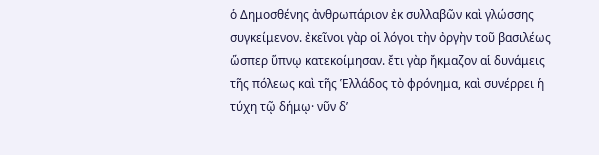ὁ Δημοσθένης ἀνθρωπάριον ἐκ συλλαβῶν καὶ γλώσσης συγκείμενον. ἐκεῖνοι γὰρ οἱ λόγοι τὴν ὀργὴν τοῦ βασιλέως ὥσπερ ὕπνῳ κατεκοίμησαν. ἔτι γὰρ ἤκμαζον αἱ δυνάμεις τῆς πόλεως καὶ τῆς Ἑλλάδος τὸ φρόνημα, καὶ συνέρρει ἡ τύχη τῷ δήμῳ· νῦν δʼ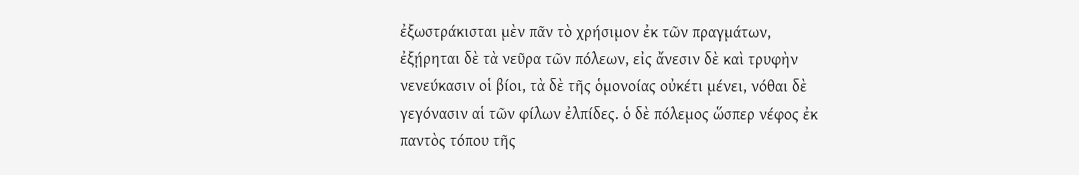ἐξωστράκισται μὲν πᾶν τὸ χρήσιμον ἐκ τῶν πραγμάτων, ἐξῄρηται δὲ τὰ νεῦρα τῶν πόλεων, εἰς ἄνεσιν δὲ καὶ τρυφὴν νενεύκασιν οἱ βίοι, τὰ δὲ τῆς ὁμονοίας οὐκέτι μένει, νόθαι δὲ γεγόνασιν αἱ τῶν φίλων ἐλπίδες. ὁ δὲ πόλεμος ὥσπερ νέφος ἐκ παντὸς τόπου τῆς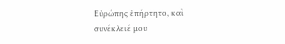Εὐρώπης ἐπήρτητο, καὶ συνέκλειέ μου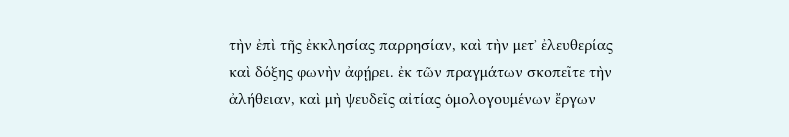τὴν ἐπὶ τῆς ἐκκλησίας παρρησίαν, καὶ τὴν μετʼ ἐλευθερίας καὶ δόξης φωνὴν ἀφῄρει. ἐκ τῶν πραγμάτων σκοπεῖτε τὴν ἀλήθειαν, καὶ μὴ ψευδεῖς αἰτίας ὁμολογουμένων ἔργων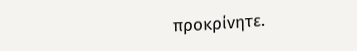προκρίνητε.